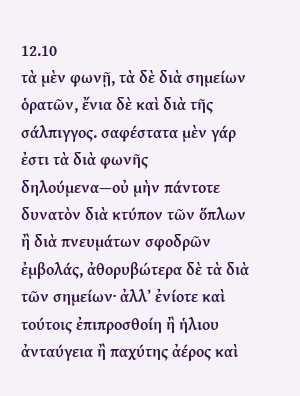12.10
τὰ μὲν φωνῇ, τὰ δὲ διὰ σημείων ὁρατῶν, ἔνια δὲ καὶ διὰ τῆς σάλπιγγος. σαφέστατα μὲν γάρ ἐστι τὰ διὰ φωνῆς δηλούμενα—οὐ μὴν πάντοτε δυνατὸν διὰ κτύπον τῶν ὅπλων ἢ διὰ πνευμάτων σφοδρῶν ἐμβολάς, ἀθορυβώτερα δὲ τὰ διὰ τῶν σημείων· ἀλλʼ ἐνίοτε καὶ τούτοις ἐπιπροσθοίη ἢ ἡλιου ἀνταύγεια ἢ παχύτης ἀέρος καὶ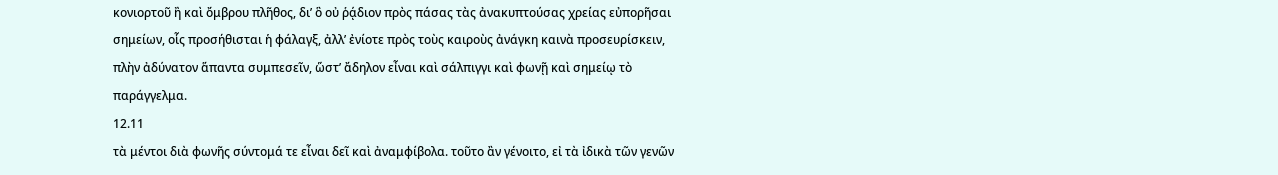κονιορτοῦ ἢ καὶ ὄμβρου πλῆθος, διʼ ὃ οὐ ῥᾴδιον πρὸς πάσας τὰς ἀνακυπτούσας χρείας εὐπορῆσαι σημείων, οἷς προσήθισται ἡ φάλαγξ, ἀλλʼ ἐνίοτε πρὸς τοὺς καιροὺς ἀνάγκη καινὰ προσευρίσκειν, πλὴν ἀδύνατον ἅπαντα συμπεσεῖν, ὥστʼ ἄδηλον εἶναι καὶ σάλπιγγι καὶ φωνῇ καὶ σημείῳ τὸ παράγγελμα.
12.11
τὰ μέντοι διὰ φωνῆς σύντομά τε εἶναι δεῖ καὶ ἀναμφίβολα. τοῦτο ἂν γένοιτο, εἰ τὰ ἰδικὰ τῶν γενῶν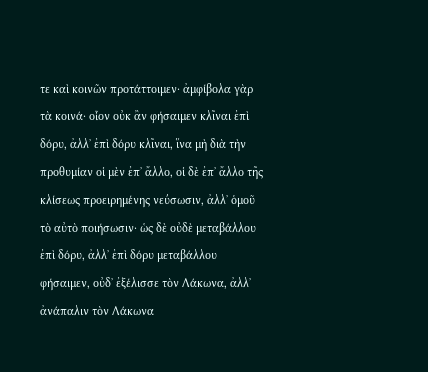τε καὶ κοινῶν προτάττοιμεν· ἀμφίβολα γὰρ τὰ κοινά· οἷον οὐκ ἂν φήσαιμεν κλῖναι ἐπὶ δόρυ, ἀλλʼ ἐπὶ δόρυ κλῖναι, ἵνα μὴ διὰ τὴν προθυμίαν οἱ μὲν ἐπʼ ἄλλο, οἱ δὲ ἐπʼ ἄλλο τῆς κλίσεως προειρημένης νεύσωσιν, ἀλλʼ ὁμοῦ τὸ αὐτὸ ποιήσωσιν· ὡς δὲ οὐδὲ μεταβάλλου ἐπὶ δόρυ, ἀλλʼ ἐπὶ δόρυ μεταβάλλου φήσαιμεν, οὐδʼ ἐξέλισσε τὸν Λάκωνα, ἀλλʼ ἀνάπαλιν τὸν Λάκωνα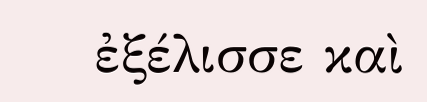ἐξέλισσε καὶ